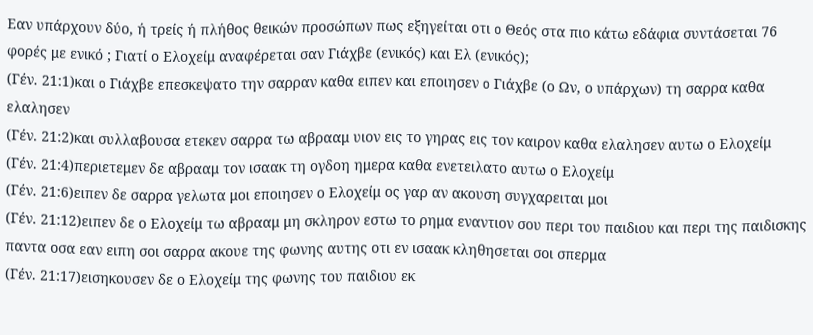Εαν υπάρχουν δύο, ή τρείς ή πλήθος θεικών προσώπων πως εξηγείται οτι o Θεός στα πιο κάτω εδάφια συντάσεται 76 φορές με ενικό ; Γιατί ο Ελοχείμ αναφέρεται σαν Γιάχβε (ενικός) και Ελ (ενικός);
(Γέν. 21:1)και o Γιάχβε επεσκεψατο την σαρραν καθα ειπεν και εποιησεν o Γιάχβε (ο Ων, ο υπάρχων) τη σαρρα καθα ελαλησεν
(Γέν. 21:2)και συλλαβουσα ετεκεν σαρρα τω αβρααμ υιον εις το γηρας εις τον καιρον καθα ελαλησεν αυτω ο Ελοχείμ
(Γέν. 21:4)περιετεμεν δε αβρααμ τον ισαακ τη ογδοη ημερα καθα ενετειλατο αυτω ο Ελοχείμ
(Γέν. 21:6)ειπεν δε σαρρα γελωτα μοι εποιησεν ο Ελοχείμ ος γαρ αν ακουση συγχαρειται μοι
(Γέν. 21:12)ειπεν δε ο Ελοχείμ τω αβρααμ μη σκληρον εστω το ρημα εναντιον σου περι του παιδιου και περι της παιδισκης παντα οσα εαν ειπη σοι σαρρα ακουε της φωνης αυτης οτι εν ισαακ κληθησεται σοι σπερμα
(Γέν. 21:17)εισηκουσεν δε ο Ελοχείμ της φωνης του παιδιου εκ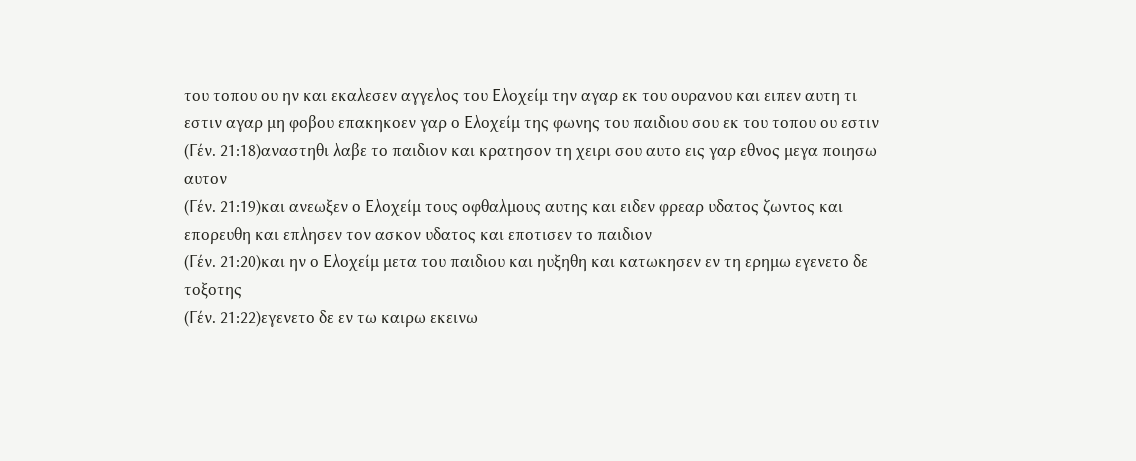του τοπου ου ην και εκαλεσεν αγγελος του Ελοχείμ την αγαρ εκ του ουρανου και ειπεν αυτη τι εστιν αγαρ μη φοβου επακηκοεν γαρ ο Ελοχείμ της φωνης του παιδιου σου εκ του τοπου ου εστιν
(Γέν. 21:18)αναστηθι λαβε το παιδιον και κρατησον τη χειρι σου αυτο εις γαρ εθνος μεγα ποιησω αυτον
(Γέν. 21:19)και ανεωξεν ο Ελοχείμ τους οφθαλμους αυτης και ειδεν φρεαρ υδατος ζωντος και επορευθη και επλησεν τον ασκον υδατος και εποτισεν το παιδιον
(Γέν. 21:20)και ην ο Ελοχείμ μετα του παιδιου και ηυξηθη και κατωκησεν εν τη ερημω εγενετο δε τοξοτης
(Γέν. 21:22)εγενετο δε εν τω καιρω εκεινω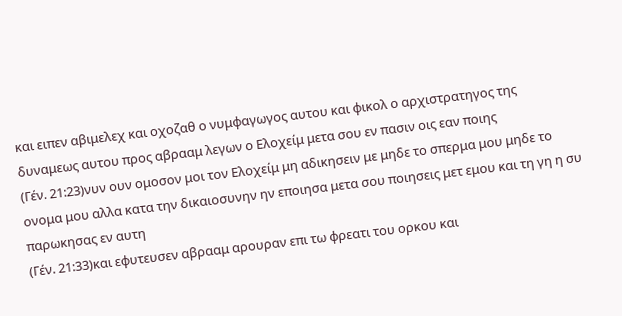και ειπεν αβιμελεχ και οχοζαθ ο νυμφαγωγος αυτου και φικολ ο αρχιστρατηγος της δυναμεως αυτου προς αβρααμ λεγων ο Ελοχείμ μετα σου εν πασιν οις εαν ποιης
(Γέν. 21:23)νυν ουν ομοσον μοι τον Ελοχείμ μη αδικησειν με μηδε το σπερμα μου μηδε το ονομα μου αλλα κατα την δικαιοσυνην ην εποιησα μετα σου ποιησεις μετ εμου και τη γη η συ παρωκησας εν αυτη
(Γέν. 21:33)και εφυτευσεν αβρααμ αρουραν επι τω φρεατι του ορκου και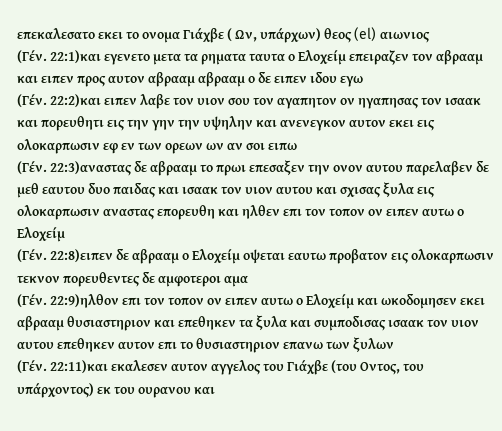επεκαλεσατο εκει το ονομα Γιάχβε ( Ων, υπάρχων) θεος (el) αιωνιος
(Γέν. 22:1)και εγενετο μετα τα ρηματα ταυτα ο Ελοχείμ επειραζεν τον αβρααμ και ειπεν προς αυτον αβρααμ αβρααμ ο δε ειπεν ιδου εγω
(Γέν. 22:2)και ειπεν λαβε τον υιον σου τον αγαπητον ον ηγαπησας τον ισαακ και πορευθητι εις την γην την υψηλην και ανενεγκον αυτον εκει εις ολοκαρπωσιν εφ εν των ορεων ων αν σοι ειπω
(Γέν. 22:3)αναστας δε αβρααμ το πρωι επεσαξεν την ονον αυτου παρελαβεν δε μεθ εαυτου δυο παιδας και ισαακ τον υιον αυτου και σχισας ξυλα εις ολοκαρπωσιν αναστας επορευθη και ηλθεν επι τον τοπον ον ειπεν αυτω ο Ελοχείμ
(Γέν. 22:8)ειπεν δε αβρααμ ο Ελοχείμ οψεται εαυτω προβατον εις ολοκαρπωσιν τεκνον πορευθεντες δε αμφοτεροι αμα
(Γέν. 22:9)ηλθον επι τον τοπον ον ειπεν αυτω ο Ελοχείμ και ωκοδομησεν εκει αβρααμ θυσιαστηριον και επεθηκεν τα ξυλα και συμποδισας ισαακ τον υιον αυτου επεθηκεν αυτον επι το θυσιαστηριον επανω των ξυλων
(Γέν. 22:11)και εκαλεσεν αυτον αγγελος του Γιάχβε (του Οντος, του υπάρχοντος) εκ του ουρανου και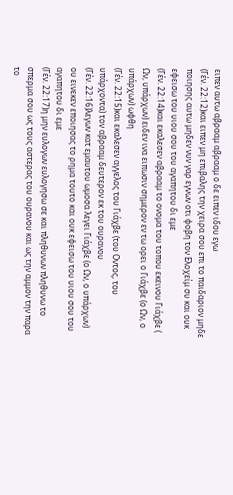ειπεν αυτω αβρααμ αβρααμ ο δε ειπεν ιδου εγω
(Γέν. 22:12)και ειπεν μη επιβαλης την χειρα σου επι το παιδαριον μηδε ποιησης αυτω μηδεν νυν γαρ εγνων οτι φοβη τον Ελοχείμ συ και ουκ εφεισω του υιου σου του αγαπητου δι εμε
(Γέν. 22:14)και εκαλεσεν αβρααμ το ονομα του τοπου εκεινου Γιάχβε ( Ων, υπάρχων) ειδεν ινα ειπωσιν σημερον εν τω ορει ο Γιάχβε (ο Ων, ο υπάρχων) ωφθη
(Γέν. 22:15)και εκαλεσεν αγγελος του Γιάχβε (του Οντος, του υπάρχοντα) τον αβρααμ δευτερον εκ του ουρανου
(Γέν. 22:16)λεγων κατ εμαυτου ωμοσα λεγει Γιάχβε (ο Ων, ο υπάρχων) ου εινεκεν εποιησας το ρημα τουτο και ουκ εφεισω του υιου σου του αγαπητου δι εμε
(Γέν. 22:17)η μην ευλογων ευλογησω σε και πληθυνων πληθυνω το σπερμα σου ως τους αστερας του ουρανου και ως την αμμον την παρα το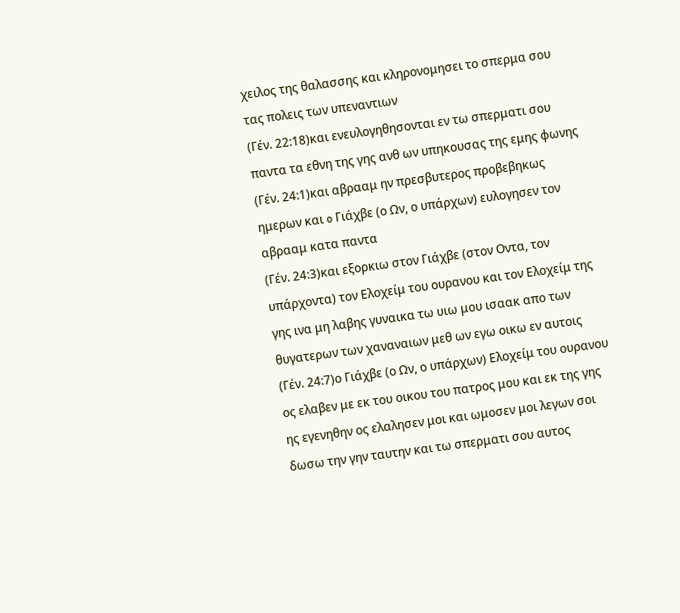χειλος της θαλασσης και κληρονομησει το σπερμα σου τας πολεις των υπεναντιων
(Γέν. 22:18)και ενευλογηθησονται εν τω σπερματι σου παντα τα εθνη της γης ανθ ων υπηκουσας της εμης φωνης
(Γέν. 24:1)και αβρααμ ην πρεσβυτερος προβεβηκως ημερων και o Γιάχβε (ο Ων, ο υπάρχων) ευλογησεν τον αβρααμ κατα παντα
(Γέν. 24:3)και εξορκιω στον Γιάχβε (στον Οντα, τον υπάρχοντα) τον Ελοχείμ του ουρανου και τον Ελοχείμ της γης ινα μη λαβης γυναικα τω υιω μου ισαακ απο των θυγατερων των χαναναιων μεθ ων εγω οικω εν αυτοις
(Γέν. 24:7)ο Γιάχβε (ο Ων, ο υπάρχων) Ελοχείμ του ουρανου ος ελαβεν με εκ του οικου του πατρος μου και εκ της γης ης εγενηθην ος ελαλησεν μοι και ωμοσεν μοι λεγων σοι δωσω την γην ταυτην και τω σπερματι σου αυτος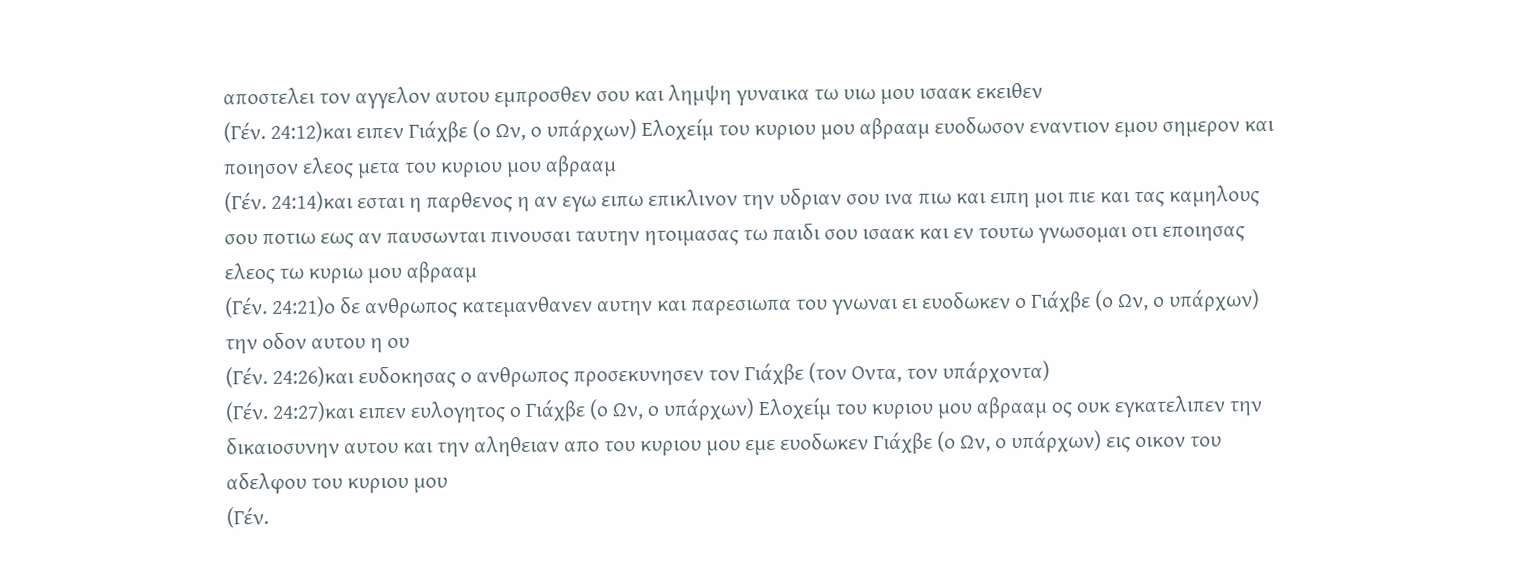αποστελει τον αγγελον αυτου εμπροσθεν σου και λημψη γυναικα τω υιω μου ισαακ εκειθεν
(Γέν. 24:12)και ειπεν Γιάχβε (ο Ων, ο υπάρχων) Ελοχείμ του κυριου μου αβρααμ ευοδωσον εναντιον εμου σημερον και ποιησον ελεος μετα του κυριου μου αβρααμ
(Γέν. 24:14)και εσται η παρθενος η αν εγω ειπω επικλινον την υδριαν σου ινα πιω και ειπη μοι πιε και τας καμηλους σου ποτιω εως αν παυσωνται πινουσαι ταυτην ητοιμασας τω παιδι σου ισαακ και εν τουτω γνωσομαι οτι εποιησας ελεος τω κυριω μου αβρααμ
(Γέν. 24:21)ο δε ανθρωπος κατεμανθανεν αυτην και παρεσιωπα του γνωναι ει ευοδωκεν ο Γιάχβε (ο Ων, ο υπάρχων) την οδον αυτου η ου
(Γέν. 24:26)και ευδοκησας ο ανθρωπος προσεκυνησεν τον Γιάχβε (τον Οντα, τον υπάρχοντα)
(Γέν. 24:27)και ειπεν ευλογητος ο Γιάχβε (ο Ων, ο υπάρχων) Ελοχείμ του κυριου μου αβρααμ ος ουκ εγκατελιπεν την δικαιοσυνην αυτου και την αληθειαν απο του κυριου μου εμε ευοδωκεν Γιάχβε (ο Ων, ο υπάρχων) εις οικον του αδελφου του κυριου μου
(Γέν.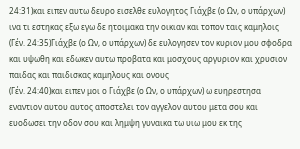24:31)και ειπεν αυτω δευρο εισελθε ευλογητος Γιάχβε (ο Ων, ο υπάρχων) ινα τι εστηκας εξω εγω δε ητοιμακα την οικιαν και τοπον ταις καμηλοις
(Γέν. 24:35)Γιάχβε (ο Ων, ο υπάρχων) δε ευλογησεν τον κυριον μου σφοδρα και υψωθη και εδωκεν αυτω προβατα και μοσχους αργυριον και χρυσιον παιδας και παιδισκας καμηλους και ονους
(Γέν. 24:40)και ειπεν μοι ο Γιάχβε (ο Ων, ο υπάρχων) ω ευηρεστησα εναντιον αυτου αυτος αποστελει τον αγγελον αυτου μετα σου και ευοδωσει την οδον σου και λημψη γυναικα τω υιω μου εκ της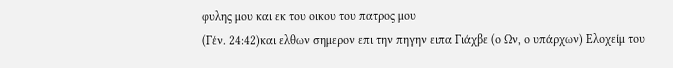φυλης μου και εκ του οικου του πατρος μου
(Γέν. 24:42)και ελθων σημερον επι την πηγην ειπα Γιάχβε (ο Ων, ο υπάρχων) Ελοχείμ του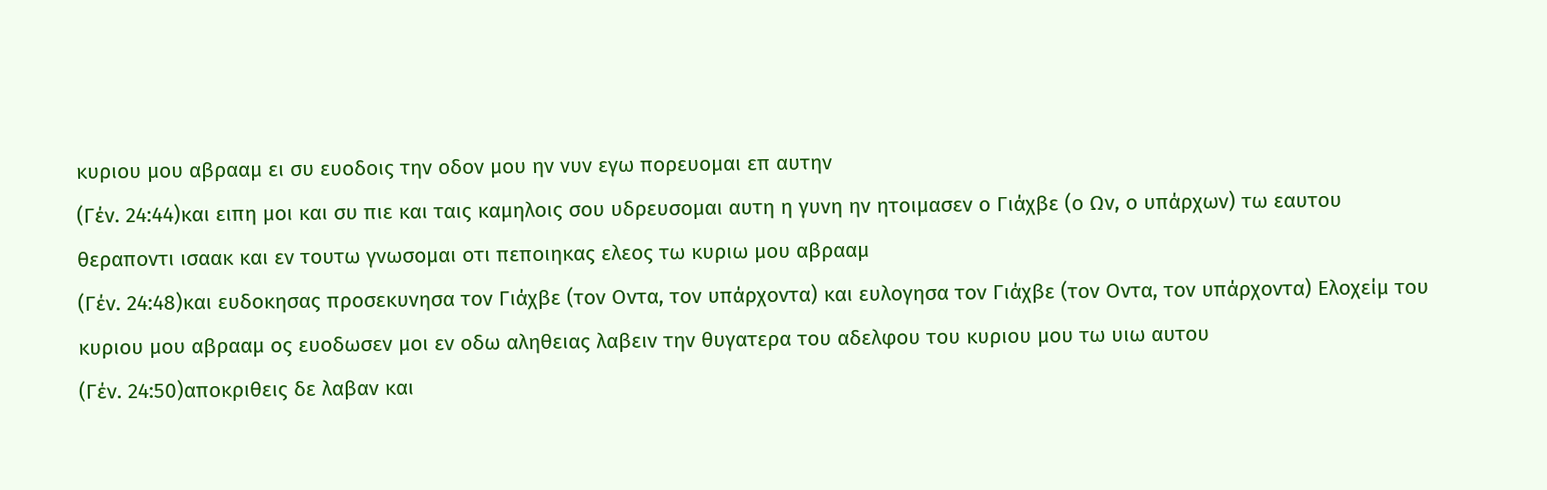κυριου μου αβρααμ ει συ ευοδοις την οδον μου ην νυν εγω πορευομαι επ αυτην
(Γέν. 24:44)και ειπη μοι και συ πιε και ταις καμηλοις σου υδρευσομαι αυτη η γυνη ην ητοιμασεν ο Γιάχβε (ο Ων, ο υπάρχων) τω εαυτου θεραποντι ισαακ και εν τουτω γνωσομαι οτι πεποιηκας ελεος τω κυριω μου αβρααμ
(Γέν. 24:48)και ευδοκησας προσεκυνησα τον Γιάχβε (τον Οντα, τον υπάρχοντα) και ευλογησα τον Γιάχβε (τον Οντα, τον υπάρχοντα) Ελοχείμ του κυριου μου αβρααμ ος ευοδωσεν μοι εν οδω αληθειας λαβειν την θυγατερα του αδελφου του κυριου μου τω υιω αυτου
(Γέν. 24:50)αποκριθεις δε λαβαν και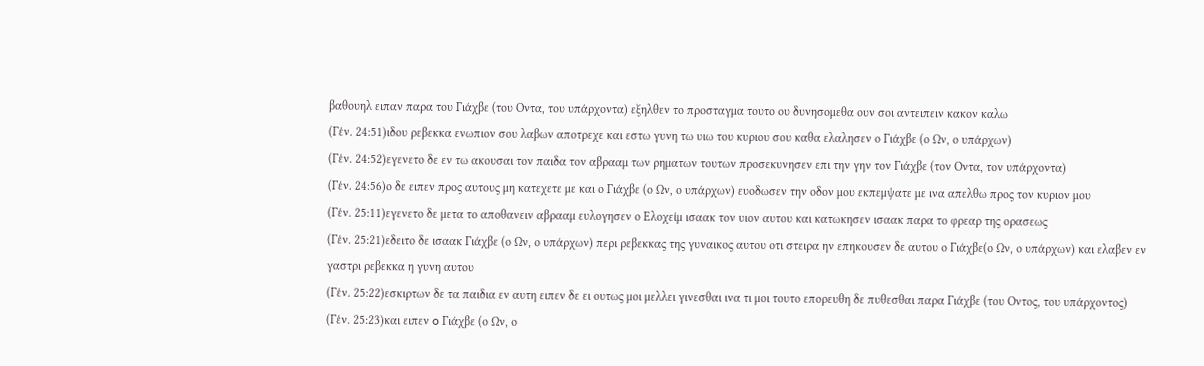βαθουηλ ειπαν παρα του Γιάχβε (του Οντα, του υπάρχοντα) εξηλθεν το προσταγμα τουτο ου δυνησομεθα ουν σοι αντειπειν κακον καλω
(Γέν. 24:51)ιδου ρεβεκκα ενωπιον σου λαβων αποτρεχε και εστω γυνη τω υιω του κυριου σου καθα ελαλησεν ο Γιάχβε (ο Ων, ο υπάρχων)
(Γέν. 24:52)εγενετο δε εν τω ακουσαι τον παιδα τον αβρααμ των ρηματων τουτων προσεκυνησεν επι την γην τον Γιάχβε (τον Οντα, τον υπάρχοντα)
(Γέν. 24:56)ο δε ειπεν προς αυτους μη κατεχετε με και ο Γιάχβε (ο Ων, ο υπάρχων) ευοδωσεν την οδον μου εκπεμψατε με ινα απελθω προς τον κυριον μου
(Γέν. 25:11)εγενετο δε μετα το αποθανειν αβρααμ ευλογησεν ο Ελοχείμ ισαακ τον υιον αυτου και κατωκησεν ισαακ παρα το φρεαρ της ορασεως
(Γέν. 25:21)εδειτο δε ισαακ Γιάχβε (ο Ων, ο υπάρχων) περι ρεβεκκας της γυναικος αυτου οτι στειρα ην επηκουσεν δε αυτου ο Γιάχβε(ο Ων, ο υπάρχων) και ελαβεν εν γαστρι ρεβεκκα η γυνη αυτου
(Γέν. 25:22)εσκιρτων δε τα παιδια εν αυτη ειπεν δε ει ουτως μοι μελλει γινεσθαι ινα τι μοι τουτο επορευθη δε πυθεσθαι παρα Γιάχβε (του Οντος, του υπάρχοντος)
(Γέν. 25:23)και ειπεν o Γιάχβε (ο Ων, ο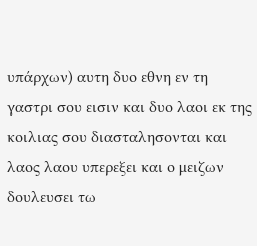υπάρχων) αυτη δυο εθνη εν τη γαστρι σου εισιν και δυο λαοι εκ της κοιλιας σου διασταλησονται και λαος λαου υπερεξει και ο μειζων δουλευσει τω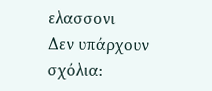ελασσονι
Δεν υπάρχουν σχόλια: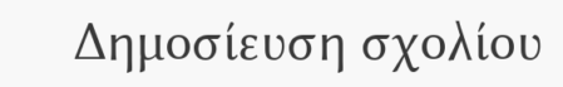Δημοσίευση σχολίου